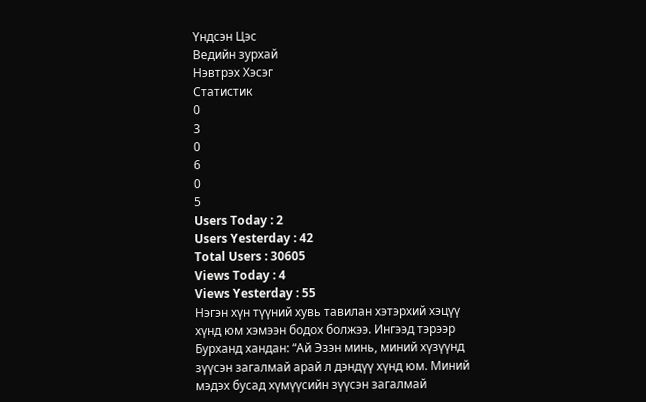Үндсэн Цэс
Ведийн зурхай
Нэвтрэх Хэсэг
Статистик
0
3
0
6
0
5
Users Today : 2
Users Yesterday : 42
Total Users : 30605
Views Today : 4
Views Yesterday : 55
Нэгэн хүн түүний хувь тавилан хэтэрхий хэцүү хүнд юм хэмээн бодох болжээ. Ингээд тэрээр Бурханд хандан: “Ай Эзэн минь, миний хүзүүнд зүүсэн загалмай арай л дэндүү хүнд юм. Миний мэдэх бусад хүмүүсийн зүүсэн загалмай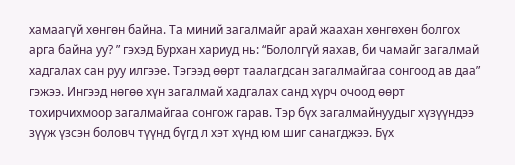хамаагүй хөнгөн байна. Та миний загалмайг арай жаахан хөнгөхөн болгох арга байна уу? ” гэхэд Бурхан хариуд нь: “Бололгүй яахав, би чамайг загалмай хадгалах сан руу илгээе. Тэгээд өөрт таалагдсан загалмайгаа сонгоод ав даа” гэжээ. Ингээд нөгөө хүн загалмай хадгалах санд хүрч очоод өөрт тохирчихмоор загалмайгаа сонгож гарав. Тэр бүх загалмайнуудыг хүзүүндээ зүүж үзсэн боловч түүнд бүгд л хэт хүнд юм шиг санагджээ. Бүх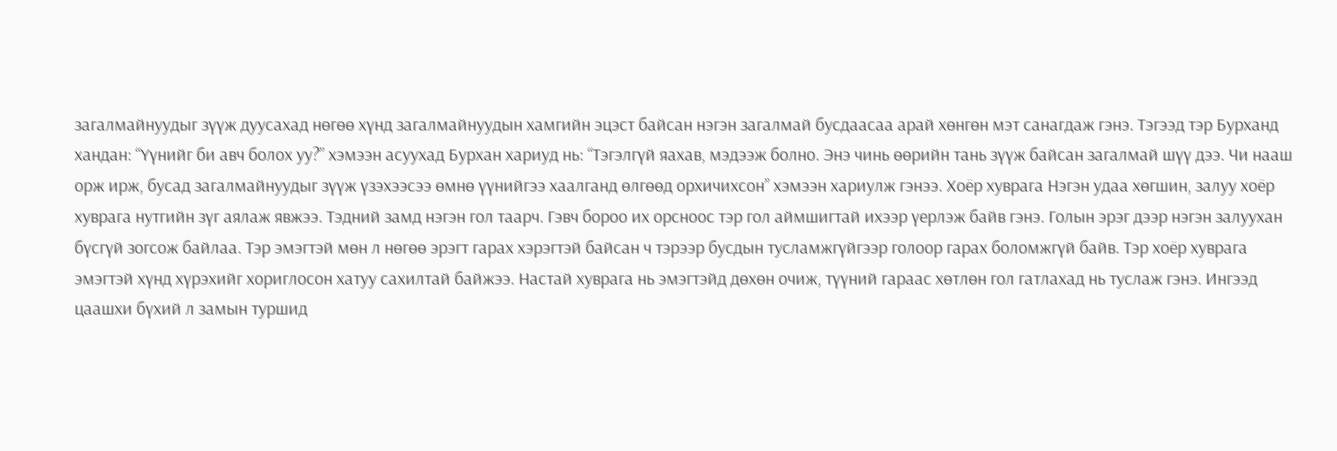загалмайнуудыг зүүж дуусахад нөгөө хүнд загалмайнуудын хамгийн эцэст байсан нэгэн загалмай бусдаасаа арай хөнгөн мэт санагдаж гэнэ. Тэгээд тэр Бурханд хандан: “Үүнийг би авч болох уу?” хэмээн асуухад Бурхан хариуд нь: “Тэгэлгүй яахав, мэдээж болно. Энэ чинь өөрийн тань зүүж байсан загалмай шүү дээ. Чи нааш орж ирж, бусад загалмайнуудыг зүүж үзэхээсээ өмнө үүнийгээ хаалганд өлгөөд орхичихсон” хэмээн хариулж гэнээ. Хоёр хуврага Нэгэн удаа хөгшин, залуу хоёр хуврага нутгийн зүг аялаж явжээ. Тэдний замд нэгэн гол таарч. Гэвч бороо их орсноос тэр гол аймшигтай ихээр үерлэж байв гэнэ. Голын эрэг дээр нэгэн залуухан бүсгүй зогсож байлаа. Тэр эмэгтэй мөн л нөгөө эрэгт гарах хэрэгтэй байсан ч тэрээр бусдын тусламжгүйгээр голоор гарах боломжгүй байв. Тэр хоёр хуврага эмэгтэй хүнд хүрэхийг хориглосон хатуу сахилтай байжээ. Настай хуврага нь эмэгтэйд дөхөн очиж, түүний гараас хөтлөн гол гатлахад нь туслаж гэнэ. Ингээд цаашхи бүхий л замын туршид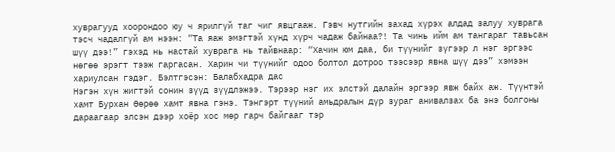хуврагууд хоорондоо юу ч ярилгүй таг чиг явцгааж. Гэвч нутгийн захад хүрэх алдад залуу хуврага тэсч чадалгүй ам нээн: “Та яаж эмэгтэй хүнд хүрч чадаж байнаа?! Та чинь ийм ам тангараг тавьсан шүү дээ!” гэхэд нь настай хуврага нь тайвнаар: “Хачин юм даа, би түүнийг зүгээр л нэг эргээс нөгөө эрэгт тээж гаргасан. Харин чи түүнийг одоо болтол дотроо тээсээр явна шүү дээ” хэмээн хариулсан гэдэг. Бэлтгэсэн: Балабхадра дас
Нэгэн хүн жигтэй сонин зүүд зүүдлэжээ. Тэрээр нэг их элстэй далайн эргээр явж байх аж. Түүнтэй хамт Бурхан Өөрөө хамт явна гэнэ. Тэнгэрт түүний амьдралын дүр зураг анивалзах ба энэ болгоны дараагаар элсэн дээр хоёр хос мөр гарч байгааг тэр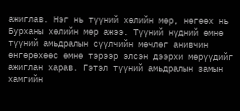ажиглав. Нэг нь түүний хөлийн мөр, нөгөөх нь Бурханы хөлийн мөр ажээ. Түүний нүдний өмнө түүний амьдралын сүүлчийн мөчлөг анивчин өнгөрөхөөс өмнө тэрээр элсэн дээрхи мөрүүдийг ажиглан харав. Гэтэл түүний амьдралын замын хамгийн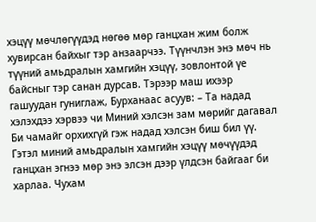хэцүү мөчлөгүүдэд нөгөө мөр ганцхан жим болж хувирсан байхыг тэр анзаарчээ. Түүнчлэн энэ мөч нь түүний амьдралын хамгийн хэцүү, зовлонтой үе байсныг тэр санан дурсав. Тэрээр маш ихээр гашуудан гуниглаж, Бурханаас асуув: – Та надад хэлэхдээ хэрвээ чи Миний хэлсэн зам мөрийг дагавал Би чамайг орхихгүй гэж надад хэлсэн биш бил үү. Гэтэл миний амьдралын хамгийн хэцүү мөчүүдэд ганцхан эгнээ мөр энэ элсэн дээр үлдсэн байгааг би харлаа. Чухам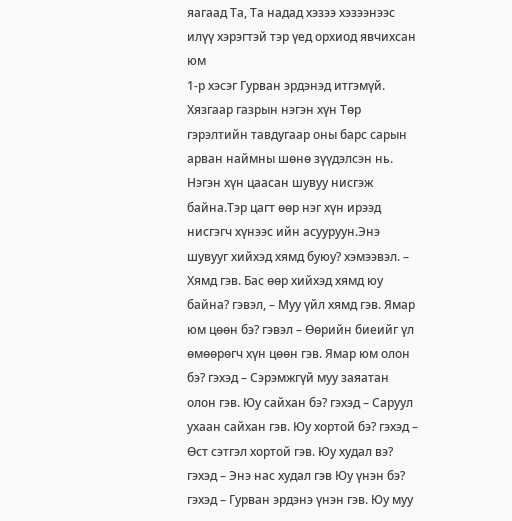яагаад Та, Та надад хэзээ хэзээнээс илүү хэрэгтэй тэр үед орхиод явчихсан юм
1-р хэсэг Гурван эрдэнэд итгэмүй. Хязгаар газрын нэгэн хүн Төр гэрэлтийн тавдугаар оны барс сарын арван наймны шөнө зүүдэлсэн нь. Нэгэн хүн цаасан шувуу нисгэж байна.Тэр цагт өөр нэг хүн ирээд нисгэгч хүнээс ийн асууруун.Энэ шувууг хийхэд хямд буюу? хэмээвэл. – Хямд гэв. Бас өөр хийхэд хямд юу байна? гэвэл, – Муу үйл хямд гэв. Ямар юм цөөн бэ? гэвэл – Өөрийн биеийг үл өмөөрөгч хүн цөөн гэв. Ямар юм олон бэ? гэхэд – Сэрэмжгүй муу заяатан олон гэв. Юу сайхан бэ? гэхэд – Саруул ухаан сайхан гэв. Юу хортой бэ? гэхэд – Өст сэтгэл хортой гэв. Юу худал вэ? гэхэд – Энэ нас худал гэв Юу үнэн бэ? гэхэд – Гурван эрдэнэ үнэн гэв. Юу муу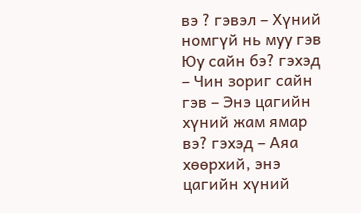вэ ? гэвэл – Хүний номгүй нь муу гэв Юу сайн бэ? гэхэд – Чин зориг сайн гэв – Энэ цагийн хүний жам ямар вэ? гэхэд – Аяа хөөрхий, энэ цагийн хүний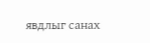явдлыг санах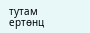тутам ертөнц